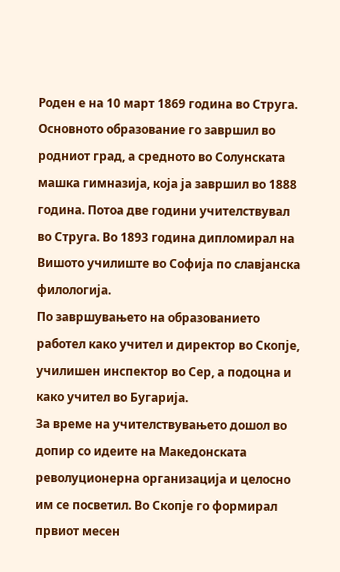Роден е на 10 март 1869 година во Струга. Основното образование го завршил во родниот град, а средното во Солунската машка гимназија, која ја завршил во 1888 година. Потоа две години учителствувал во Струга. Во 1893 година дипломирал на Вишото училиште во Софија по славјанска филологија.
По завршувањето на образованието работел како учител и директор во Скопје, училишен инспектор во Сер, а подоцна и како учител во Бугарија.
За време на учителствувањето дошол во допир со идеите на Македонската револуционерна организација и целосно им се посветил. Во Скопје го формирал првиот месен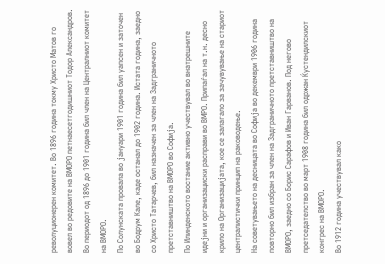револуционерен комитет. Во 1896 година токму Христо Матов го вовел во редовите на ВМОРО петнаесетгодишниот Тодор Александров. Во периодот од 1896 до 1901 година бил член на Централниот комитет на ВМОРО.
По Солунската провала во јануари 1901 година бил уапсен и заточен во Бодрум Кале, каде останал до 1902 година. Истата година, заедно со Христо Татарчев, бил назначен за член на Задграничното претставништво на ВМОРО во Софија.
По Илинденското востание активно учествувал во внатрешните идејни и организациски расправи во ВМРО. Припаѓал на т.н. десно крило на Организацијата, кое се залагало за зачувување на стариот централистички принцип на раководење.
На советувањето на десницата во Софија во декември 1906 година повторно бил избран за член на Задграничното претставништво на ВМОРО, заедно со Борис Сарафов и Иван Гарванов. Под негово претседателство во март 1908 година бил одржан Ќустендилскиот конгрес на ВМОРО.
Во 1912 година учествувал како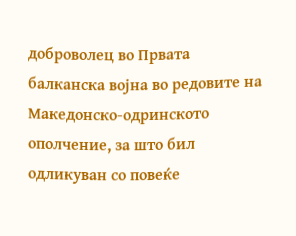доброволец во Првата балканска војна во редовите на Македонско-одринското ополчение, за што бил одликуван со повеќе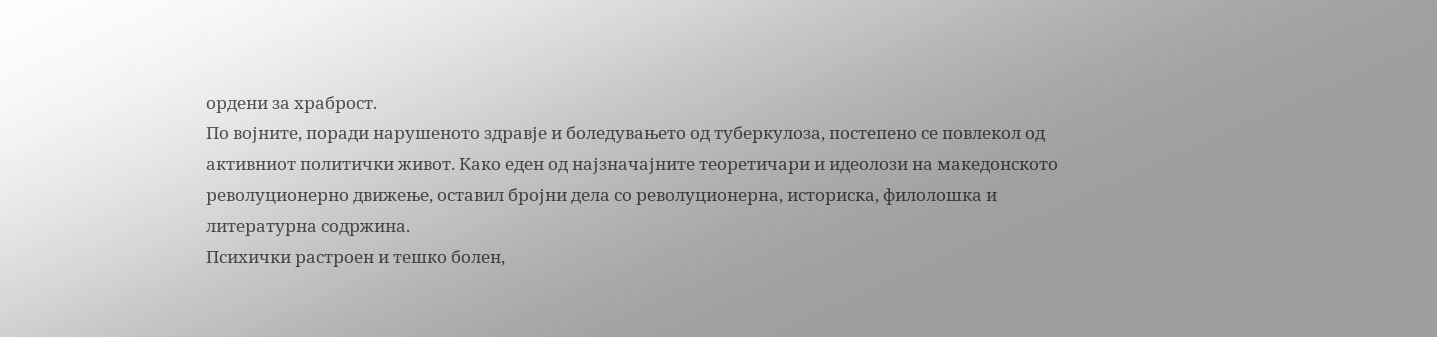ордени за храброст.
По војните, поради нарушеното здравје и боледувањето од туберкулоза, постепено се повлекол од активниот политички живот. Како еден од најзначајните теоретичари и идеолози на македонското револуционерно движење, оставил бројни дела со револуционерна, историска, филолошка и литературна содржина.
Психички растроен и тешко болен,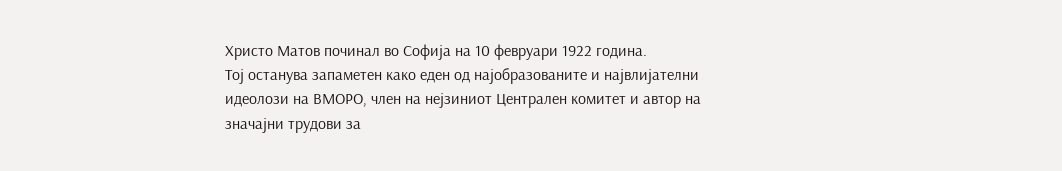Христо Матов починал во Софија на 10 февруари 1922 година.
Тој останува запаметен како еден од најобразованите и највлијателни идеолози на ВМОРО, член на нејзиниот Централен комитет и автор на значајни трудови за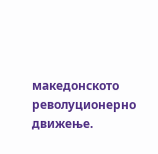македонското револуционерно движење.